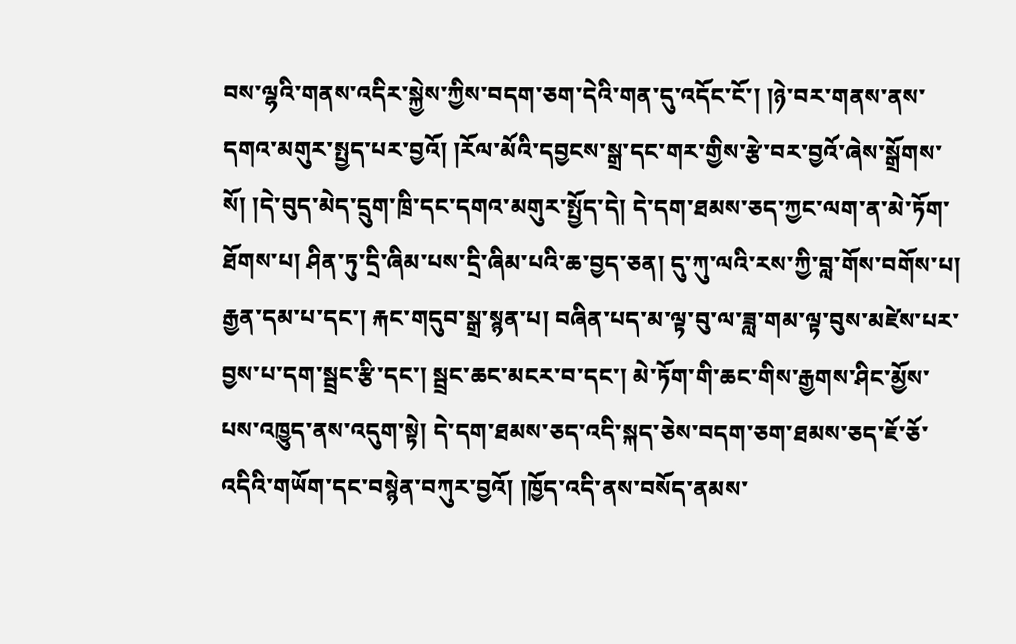བས་ལྷའི་གནས་འདིར་སྐྱེས་ཀྱིས་བདག་ཅག་དེའི་གན་དུ་འདོང་ངོ་། །ཉེ་བར་གནས་ནས་དགའ་མགུར་སྤྱད་པར་བྱའོ། །རོལ་མོའི་དབྱངས་སྒྲ་དང་གར་གྱིས་རྩེ་བར་བྱའོ་ཞེས་སྒྲོགས་སོ། །དེ་བུད་མེད་དྲུག་ཁྲི་དང་དགའ་མགུར་སྤྱོད་དེ། དེ་དག་ཐམས་ཅད་ཀྱང་ལག་ན་མེ་ཏོག་ཐོགས་པ། ཤིན་ཏུ་དྲི་ཞིམ་པས་དྲི་ཞིམ་པའི་ཆ་བྱད་ཅན། དུ་ཀུ་ལའི་རས་ཀྱི་བླ་གོས་བགོས་པ། རྒྱན་དམ་པ་དང་། རྐང་གདུབ་སྒྲ་སྙན་པ། བཞིན་པད་མ་ལྟ་བུ་ལ་ཟླ་གམ་ལྟ་བུས་མཛེས་པར་བྱས་པ་དག་སྦྲང་རྩི་དང་། སྦྲང་ཆང་མངར་བ་དང་། མེ་ཏོག་གི་ཆང་གིས་རྒྱགས་ཤིང་མྱོས་པས་འཁྱུད་ནས་འདུག་སྟེ། དེ་དག་ཐམས་ཅད་འདི་སྐད་ཅེས་བདག་ཅག་ཐམས་ཅད་ཇོ་ཅོ་འདིའི་གཡོག་དང་བསྙེན་བཀུར་བྱའོ། །ཁྱོད་འདི་ནས་བསོད་ནམས་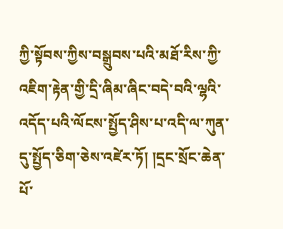ཀྱི་སྟོབས་ཀྱིས་བསྒྲུབས་པའི་མཐོ་རིས་ཀྱི་འཇིག་རྟེན་གྱི་དྲི་ཞིམ་ཞིང་བདེ་བའི་ལྷའི་འདོད་པའི་ལོངས་སྤྱོད་ཤིས་པ་འདི་ལ་ཀུན་དུ་སྤྱོད་ཅིག་ཅེས་འཛེར་ཏོ། །དྲང་སྲོང་ཆེན་པོ་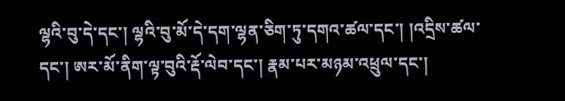ལྷའི་བུ་དེ་དང་། ལྷའི་བུ་མོ་དེ་དག་ལྷན་ཅིག་ཏུ་དགའ་ཚལ་དང་། །འདྲིས་ཚལ་དང་། ཨར་མོ་ནིག་ལྟ་བུའི་རྡོ་ལེབ་དང་། རྣམ་པར་མཉམ་འཕྲུལ་དང་།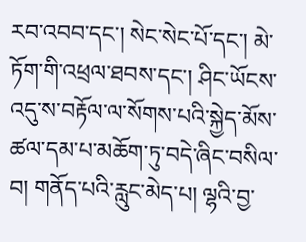རབ་འབབ་དང་། སེང་སེང་པོ་དང་། མེ་ཏོག་གི་འཕྲལ་ཐབས་དང་། ཤིང་ཡོངས་འདུ་ས་བརྟོལ་ལ་སོགས་པའི་སྐྱེད་མོས་ཚལ་དམ་པ་མཆོག་ཏུ་བདེ་ཞིང་བསིལ་བ། གནོད་པའི་རླུང་མེད་པ། ལྷའི་བྱ་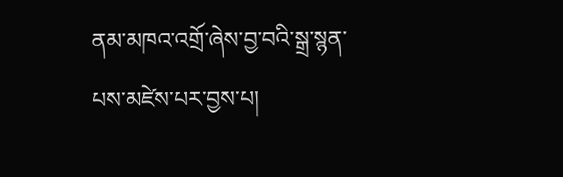ནམ་མཁའ་འགྲོ་ཞེས་བྱ་བའི་སྒྲ་སྙན་པས་མཛེས་པར་བྱས་པ།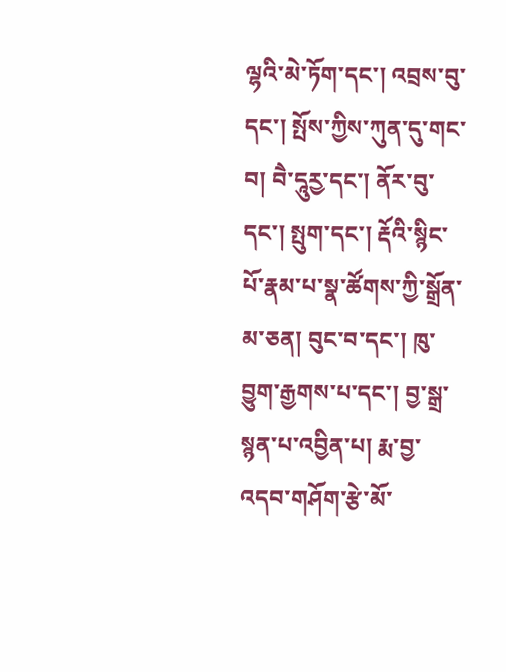ལྷའི་མེ་ཏོག་དང་། འབྲས་བུ་དང་། སྤོས་ཀྱིས་ཀུན་དུ་གང་བ། བཻ་དཱུརྱ་དང་། ནོར་བུ་དང་། སྤུག་དང་། རྡོའི་སྙིང་པོ་རྣམ་པ་སྣ་ཚོགས་ཀྱི་སྒྲོན་མ་ཅན། བུང་བ་དང་། ཁུ་བྱུག་རྒྱགས་པ་དང་། བྱ་སྒྲ་སྙན་པ་འབྱིན་པ། རྨ་བྱ་འདབ་གཤོག་རྩེ་མོ་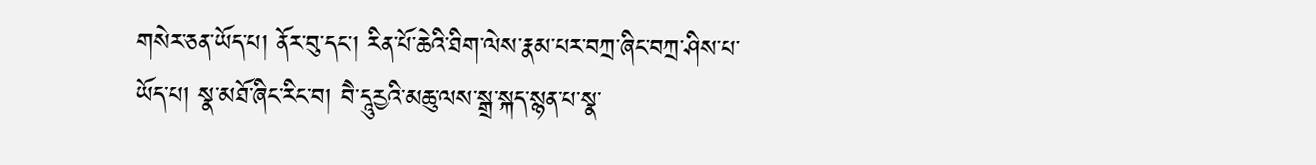གསེར་ཅན་ཡོད་པ། ནོར་བུ་དང་། རིན་པོ་ཆེའི་ཐིག་ལེས་རྣམ་པར་བཀྲ་ཞིང་བཀྲ་ཤིས་པ་ཡོད་པ། སྣ་མཐོ་ཞིང་རིང་བ། བཻ་དཱུརྱའི་མཆུ་ལས་སྒྲ་སྐད་སྙན་པ་སྣ་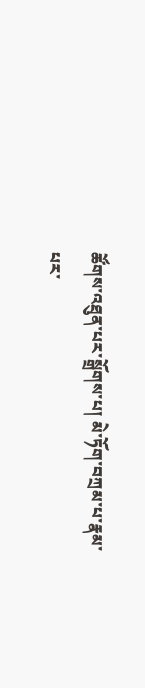ཚོགས་འཐུན་པར་སྒྲོགས་པ། མེ་ཏོག་བཀྲམ་པ་རྣམ་པར་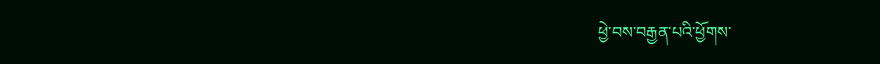ཕྱེ་བས་བརྒྱན་པའི་ཕྱོགས་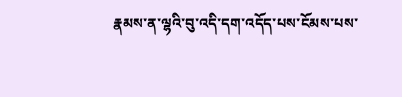རྣམས་ན་ལྷའི་བུ་འདི་དག་འདོད་པས་ངོམས་པས་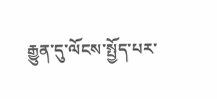རྒྱུན་དུ་ལོངས་སྤྱོད་པར་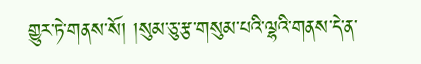གྱུར་ཏེ་གནས་སོ། །སུམ་ཅུ་རྩ་གསུམ་པའི་ལྷའི་གནས་དེ་ན་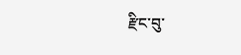རྫིང་བུ་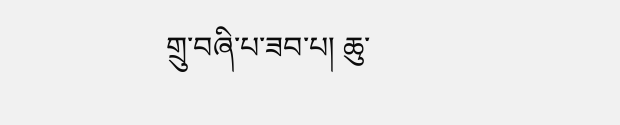གྲུ་བཞི་པ་ཟབ་པ། ཆུ་